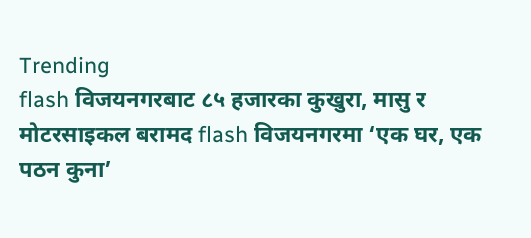Trending
flash विजयनगरबाट ८५ हजारका कुखुरा, मासु र मोटरसाइकल बरामद flash विजयनगरमा ‘एक घर, एक पठन कुना’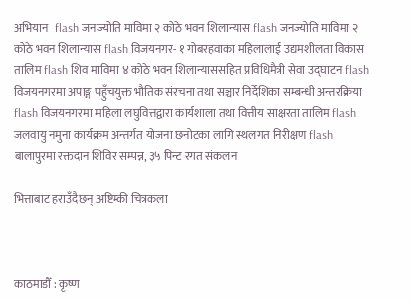अभियान   flash जनज्योति माविमा २ कोठे भवन शिलान्यास flash जनज्योति माविमा २ कोठे भवन शिलान्यास flash विजयनगर- १ गोबरहवाका महिलालाई उद्यमशीलता विकास तालिम flash शिव माविमा ४ कोठे भवन शिलान्याससहित प्रविधिमैत्री सेवा उद्घाटन flash विजयनगरमा अपाङ्ग पहुँचयुक्त भौतिक संरचना तथा सञ्चार निर्देशिका सम्बन्धी अन्तरक्रिया flash विजयनगरमा महिला लघुवित्तद्वारा कार्यशाला तथा वित्तीय साक्षरता तालिम flash जलवायु नमुना कार्यक्रम अन्तर्गत योजना छनोटका लागि स्थलगत निरीक्षण flash बालापुरमा रक्तदान शिविर सम्पन्न, ३५ पिन्ट रगत संकलन

भित्ताबाट हराउँदैछन् अष्टिम्की चित्रकला



काठमाडौँ : कृष्ण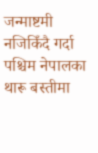जन्माष्टमी नजिकिँदै गर्दा पश्चिम नेपालका थारू बस्तीमा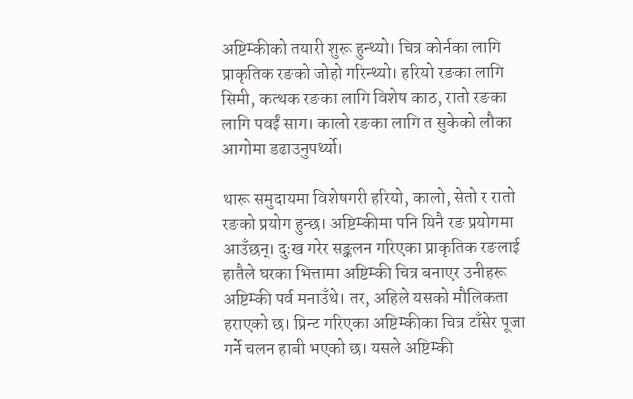अष्टिम्कीको तयारी शुरू हुन्थ्यो। चित्र कोर्नका लागि प्राकृतिक रङको जोहो गरिन्थ्यो। हरियो रङका लागि सिमी, कत्थक रङका लागि विशेष काठ, रातो रङका लागि पवईं साग। कालो रङका लागि त सुकेको लौका आगोमा डढाउनुपर्थ्यो।

थारू समुदायमा विशेषगरी हरियो, कालो, सेतो र रातो रङको प्रयोग हुन्छ। अष्टिम्कीमा पनि यिनै रङ प्रयोगमा आउँछन्। दुःख गरेर सङ्कलन गरिएका प्राकृतिक रङलाई हातैले घरका भित्तामा अष्टिम्की चित्र बनाएर उनीहरू अष्टिम्की पर्व मनाउँथे। तर, अहिले यसको मौलिकता हराएको छ। प्रिन्ट गरिएका अष्टिम्कीका चित्र टाँसेर पूजा गर्ने चलन हाबी भएको छ। यसले अष्टिम्की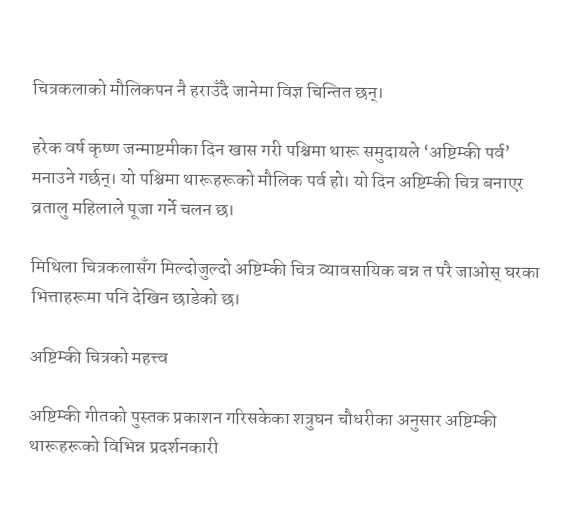चित्रकलाको मौलिकपन नै हराउँदै जानेमा विज्ञ चिन्तित छन्।

हरेक वर्ष कृष्ण जन्माष्टमीका दिन खास गरी पश्चिमा थारू समुदायले ‘अष्टिम्की पर्व’ मनाउने गर्छन्। यो पश्चिमा थारूहरूको मौलिक पर्व हो। यो दिन अष्टिम्की चित्र बनाएर व्रतालु महिलाले पूजा गर्ने चलन छ।

मिथिला चित्रकलासँग मिल्दोजुल्दो अष्टिम्की चित्र व्यावसायिक बन्न त परै जाओस् घरका भित्ताहरूमा पनि देखिन छाडेको छ।

अष्टिम्की चित्रको महत्त्व

अष्टिम्की गीतको पुस्तक प्रकाशन गरिसकेका शत्रुघन चौधरीका अनुसार अष्टिम्की थारूहरूको विभिन्न प्रदर्शनकारी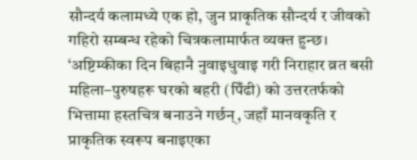सौन्दर्य कलामध्ये एक हो, जुन प्राकृतिक सौन्दर्य र जीवको गहिरो सम्बन्ध रहेको चित्रकलामार्फत व्यक्त हुन्छ। ‘अष्टिम्कीका दिन बिहानै नुवाइधुवाइ गरी निराहार व्रत बसी महिला–पुरुषहरू घरको बहरी (पिँढी) को उत्तरतर्फको भित्तामा हस्तचित्र बनाउने गर्छन्, जहाँ मानवकृति र प्राकृतिक स्वरूप बनाइएका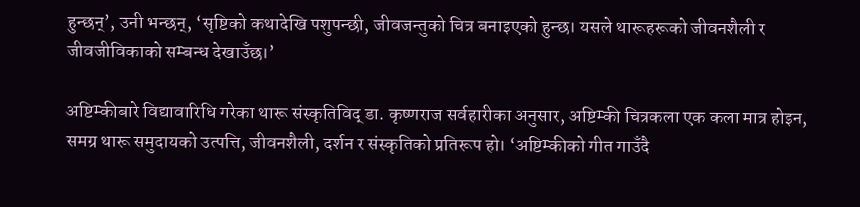हुन्छन्’, उनी भन्छन्, ‘सृष्टिको कथादेखि पशुपन्छी, जीवजन्तुको चित्र बनाइएको हुन्छ। यसले थारूहरूको जीवनशैली र जीवजीविकाको सम्बन्ध देखाउँछ।’

अष्टिम्कीबारे विद्यावारिधि गरेका थारू संस्कृतिविद् डा. कृष्णराज सर्वहारीका अनुसार, अष्टिम्की चित्रकला एक कला मात्र होइन, समग्र थारू समुदायको उत्पत्ति, जीवनशैली, दर्शन र संस्कृतिको प्रतिरूप हो। ‘अष्टिम्कीको गीत गाउँदै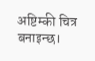अष्टिम्की चित्र बनाइन्छ।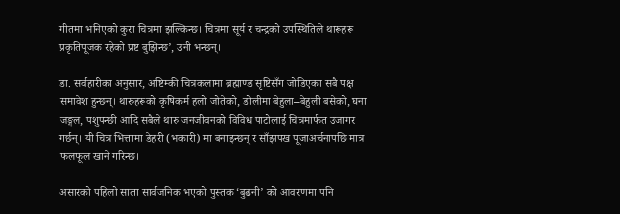गीतमा भनिएको कुरा चित्रमा झल्किन्छ। चित्रमा सूर्य र चन्द्रको उपस्थितिले थारूहरू प्रकृतिपूजक रहेको प्रष्ट बुझिन्छ’, उनी भन्छन्।

डा. सर्वहारीका अनुसार, अष्टिम्की चित्रकलामा ब्रह्माण्ड सृष्टिसँग जोडिएका सबै पक्ष समावेश हुन्छन्। थारुहरूको कृषिकर्म हलो जोतेको, डोलीमा बेहुला–बेहुली बसेको, घना जङ्गल, पशुपन्छी आदि सबैले थारु जनजीवनको विविध पाटोलाई चित्रमार्फत उजागर गर्छन्। यी चित्र भित्तामा डेहरी (भकारी) मा बनाइन्छन् र साँझपख पूजाअर्चनापछि मात्र फलफूल खाने गरिन्छ।

असारको पहिलो साता सार्वजनिक भएको पुस्तक ‘बुढनी’ को आवरणमा पनि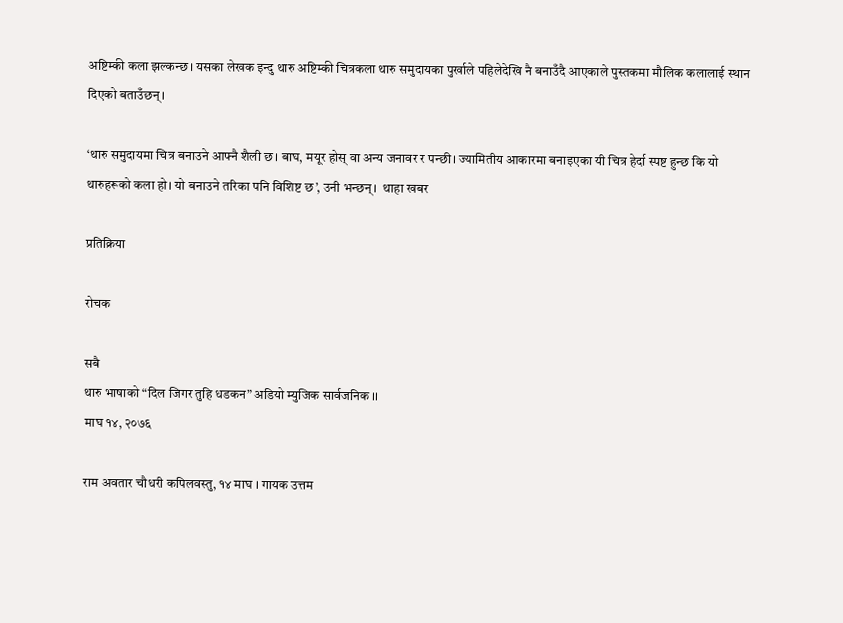अष्टिम्की कला झल्कन्छ। यसका लेखक इन्दु थारु अष्टिम्की चित्रकला थारु समुदायका पुर्खाले पहिलेदेखि नै बनाउँदै आएकाले पुस्तकमा मौलिक कलालाई स्थान दिएको बताउँछन्।

‘थारु समुदायमा चित्र बनाउने आफ्नै शैली छ। बाघ, मयूर होस् वा अन्य जनावर र पन्छी। ज्यामितीय आकारमा बनाइएका यी चित्र हेर्दा स्पष्ट हुन्छ कि यो थारुहरूको कला हो। यो बनाउने तरिका पनि विशिष्ट छ’, उनी भन्छन्।  थाहा खबर

प्रतिक्रिया

रोचक

सबै
थारु भाषाको “दिल जिगर तुहि धडकन” अडियो म्युजिक सार्वजनिक ।।
माघ १४, २०७६

राम अवतार चौधरी कपिलवस्तु, १४ माघ । गायक उत्तम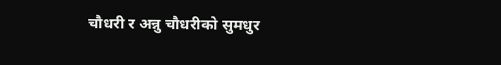चौधरी र अन्नु चौधरीको सुमधुर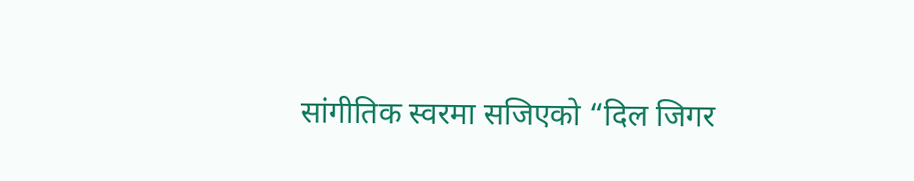सांगीतिक स्वरमा सजिएको “दिल जिगर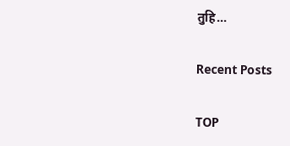तुहि…

Recent Posts

TOP